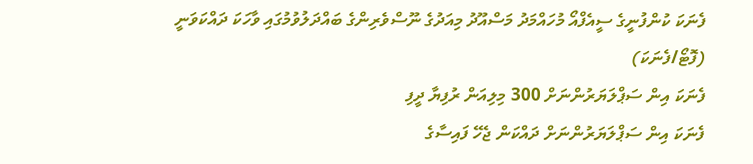ފެނަކަ ކުންފުނީގެ ސީއެފްއޯ މުހައްމަދު މަސްއޫދު މިއަދުގެ ނޫސްވެރިންގެ ބައްދަލުވުމުގައި ވާހަކަ ދައްކަވަނީ (ފޮޓޯ/ފެނަކަ)
ފެނަކަ އިން ސަޕްލަޔަރުންނަށް 300 މިލިއަން ރުފިޔާ ދީފި
ފެނަކަ އިން ސަޕްލަޔަރުންނަށް ދައްކަން ޖެހޭ ފައިސާގެ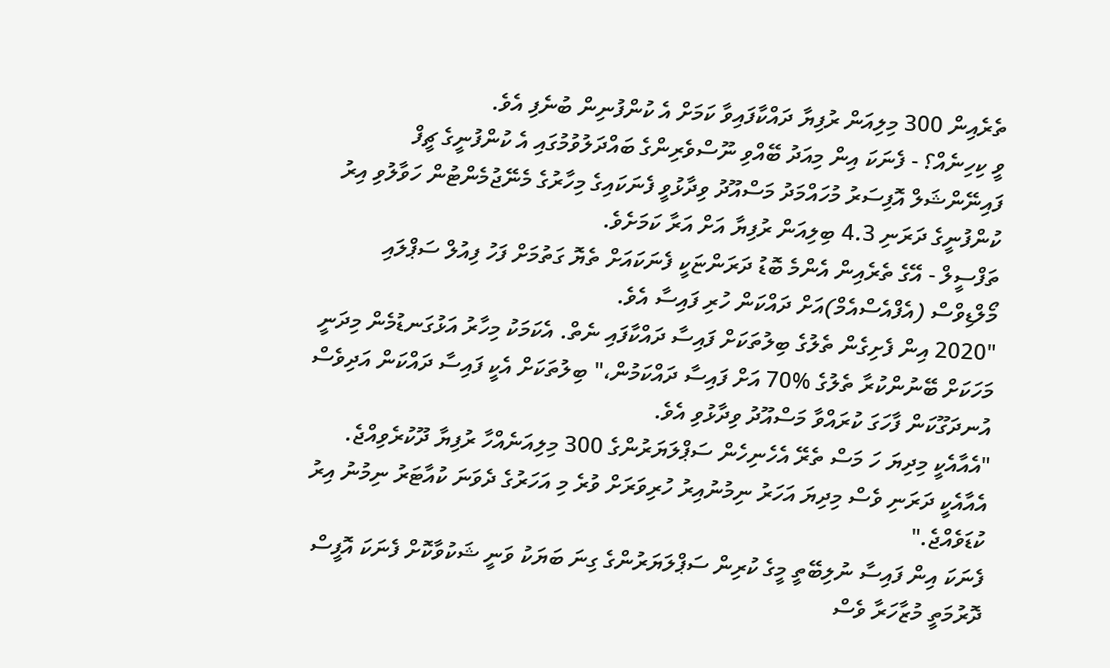ތެރެއިން 300 މިލިއަން ރުފިޔާ ދައްކާފައިވާ ކަމަށް އެ ކުންފުނިން ބުނެފި އެވެ.
ވީ ކިހިނެއް؟ - ފެނަކަ އިން މިއަދު ބޭއްވި ނޫސްވެރިންގެ ބައްދަލުވުމުގައި އެ ކުންފުނީގެ ޗީފް ފައިނޭންޝަލް އޮފިސަރު މުހައްމަދު މަސްއޫދު ވިދާޅުވީ ފެނަކައިގެ މިހާރުގެ މެނޭޖުމެންޓުން ހަވާލުވި އިރު ކުންފުނީގެ ދަރަނި 4.3 ބިލިއަން ރުފިޔާ އަށް އަރާ ކަމަށެވެ.
ތަފްސީލް - އޭގެ ތެރެއިން އެންމެ ބޮޑު ދަރަންޏަކީ ފެނަކައަށް ތެޔޮ ގަތުމަށް ފަހު ފިއުލް ސަޕްލައި މޯލްޑިވްސް (އެފްއެސްއެމް)އަށް ދައްކަން ހުރި ފައިސާ އެވެ.
"2020 އިން ފެށިގެން ތެލުގެ ބިލުތަކަށް ފައިސާ ދައްކާފައި ނެތް. އެކަމަކު މިހާރު އަޅުގަނޑުމެން މިދަނީ މަހަކަށް ބޭނުންކުރާ ތެލުގެ %70 އަށް ފައިސާ ދައްކަމުން،" ބިލުތަކަށް އެކީ ފައިސާ ދައްކަން އަދިވެސް އުނދަގޫކަން ފާހަގަ ކުރައްވާ މަސްއޫދު ވިދާޅުވި އެވެ.
"އެއާއެކީ މިދިޔަ ހަ މަސް ތެރޭ އެހެނިހެން ސަޕްލަޔަރުންގެ 300 މިލިއަނެއްހާ ރުފިޔާ ދޫކުރެވިއްޖެ. އެއާއެކީ ދަރަނި ވެސް މިދިޔަ އަހަރު ނިމުނުއިރު ހުރިވަރަށް ވުރެ މި އަހަރުގެ ދެވަނަ ކުއާޓަރު ނިމުނު އިރު ކުޑަވެއްޖެ."
ފެނަކަ އިން ފައިސާ ނުލިބޭތީ މީގެ ކުރިން ސަޕްލަޔަރުންގެ ގިނަ ބަޔަކު ވަނީ ޝަކުވާކޮށް ފެނަކަ އޮފީސް ދޮރުމަތީ މުޒާހަރާ ވެސް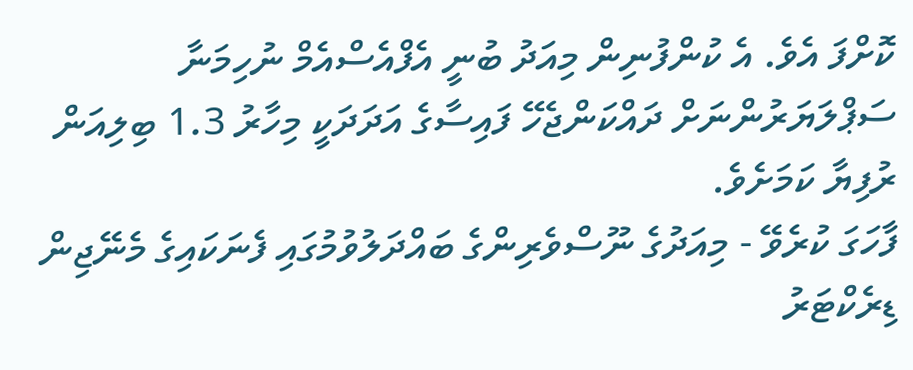ކޮށްފަ އެވެ. އެ ކުންފުނިން މިއަދު ބުނީ އެފްއެސްއެމް ނުހިމަނާ ސަޕްލަޔަރުންނަށް ދައްކަންޖެހޭ ފައިސާގެ އަދަދަކީ މިހާރު 1.3 ބިލިއަން ރުފިޔާ ކަމަށެވެ.
ފާހަގަ ކުރެވޭ - މިއަދުގެ ނޫސްވެރިންގެ ބައްދަލުވުމުގައި ފެނަކައިގެ މެނޭޖިން ޑިރެކްޓަރު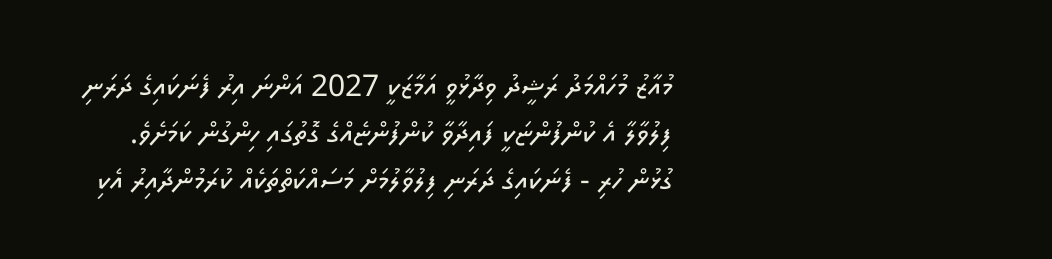މުއާޒު މުހައްމަދު ރަޝީދު ވިދާޅުވީ އަމާޒަކީ 2027 އަންނަ އިރު ފެނަކައިގެ ދަރަނި ފިލުވާލާ އެ ކުންފުންޏަކީ ފައިދާވާ ކުންފުންޏެއްގެ ގޮތުގައި ހިންގުން ކަމަށެވެ.
ގުޅުން ހުރި - ފެނަކައިގެ ދަރަނި ފިލުވާލުމަށް މަސައްކަތްތަކެއް ކުރަމުންދާއިރު އެކި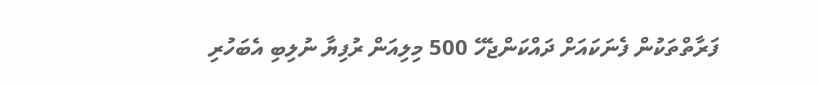ފަރާތްތަކުން ފެނަކައަށް ދައްކަންޖެހޭ 500 މިލިއަން ރުފިޔާ ނުލިބި އެބަހުރި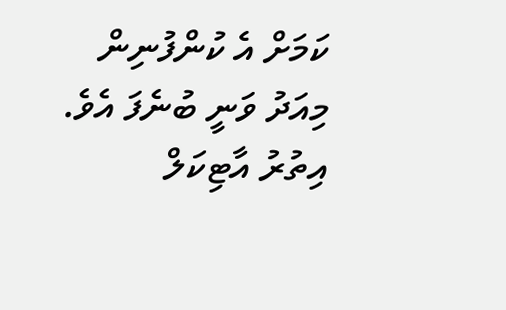ކަމަށް އެ ކުންފުނިން މިއަދު ވަނީ ބުނެފަ އެވެ.
އިތުރު އާޓިކަލް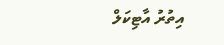އިތުރު އާޓިކަލް